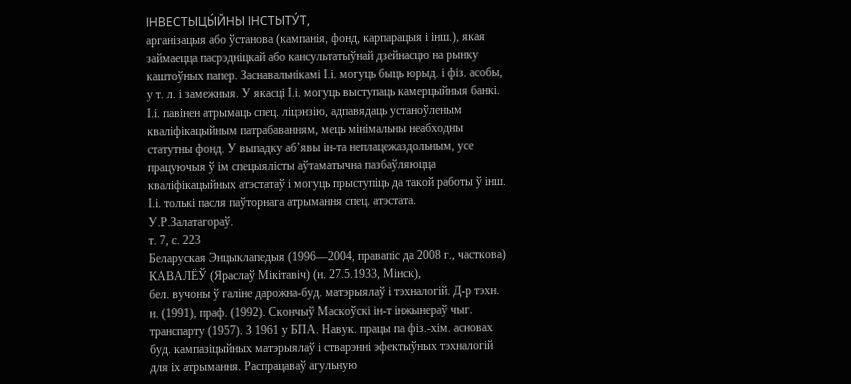ІНВЕСТЫЦЫ́ЙНЫ ІНСТЫТУ́Т,
арганізацыя або ўстанова (кампанія, фонд, карпарацыя і інш.), якая займаецца пасрэдніцкай або кансультатыўнай дзейнасцю на рынку каштоўных папер. Заснавальнікамі І.і. могуць быць юрыд. і фіз. асобы, у т. л. і замежныя. У якасці І.і. могуць выступаць камерцыйныя банкі. І.і. павінен атрымаць спец. ліцэнзію, адпавядаць устаноўленым кваліфікацыйным патрабаванням, мець мінімальны неабходны статутны фонд. У выпадку аб’явы ін-та неплацежаздольным, усе працуючыя ў ім спецыялісты аўтаматычна пазбаўляюцца кваліфікацыйных атэстатаў і могуць прыступіць да такой работы ў інш. І.і. толькі пасля паўторнага атрымання спец. атэстата.
У.Р.Залатагораў.
т. 7, с. 223
Беларуская Энцыклапедыя (1996—2004, правапіс да 2008 г., часткова)
КАВАЛЁЎ (Яраслаў Мікітавіч) (н. 27.5.1933, Мінск),
бел. вучоны ў галіне дарожна-буд. матэрыялаў і тэхналогій. Д-р тэхн. н. (1991), праф. (1992). Скончыў Маскоўскі ін-т інжынераў чыг. транспарту (1957). З 1961 у БПА. Навук. працы па фіз.-хім. асновах буд. кампазіцыйных матэрыялаў і стварэнні эфектыўных тэхналогій для іх атрымання. Распрацаваў агульную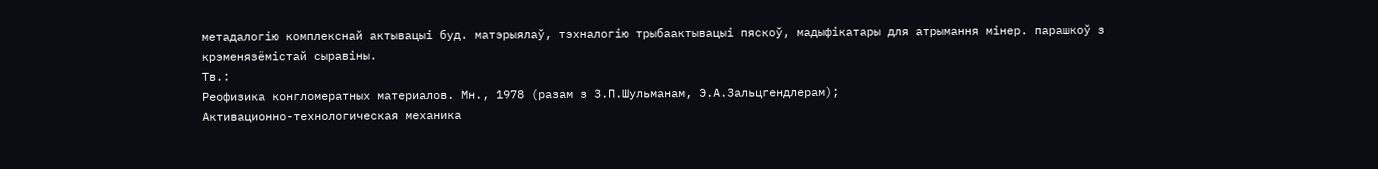метадалогію комплекснай актывацыі буд. матэрыялаў, тэхналогію трыбаактывацыі пяскоў, мадыфікатары для атрымання мінер. парашкоў з крэменязёмістай сыравіны.
Тв.:
Реофизика конгломератных материалов. Мн., 1978 (разам з З.П.Шульманам, Э.А.Зальцгендлерам);
Активационно-технологическая механика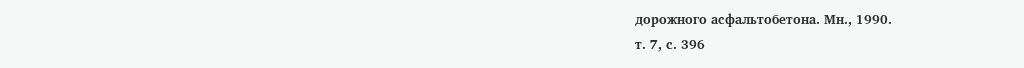дорожного асфальтобетона. Мн., 1990.
т. 7, с. 396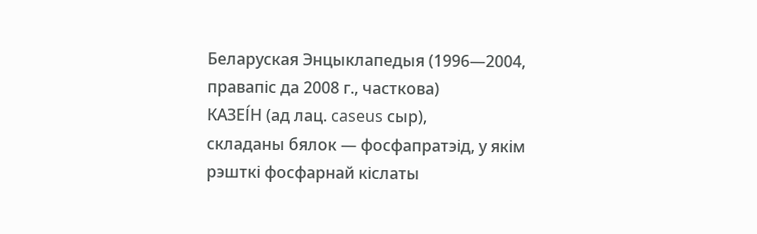Беларуская Энцыклапедыя (1996—2004, правапіс да 2008 г., часткова)
КАЗЕІ́Н (ад лац. caseus сыр),
складаны бялок — фосфапратэід, у якім рэшткі фосфарнай кіслаты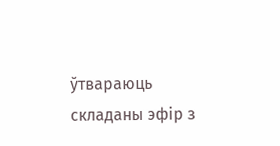ўтвараюць складаны эфір з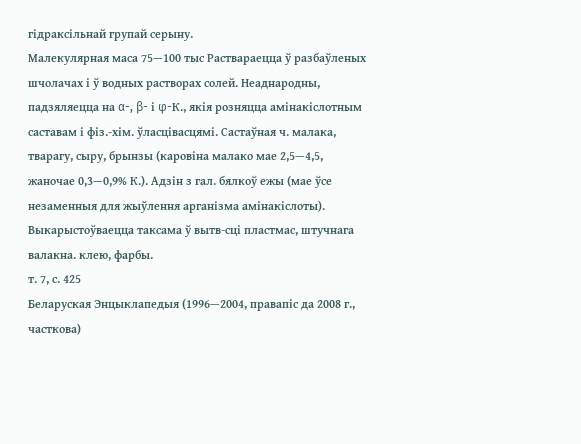гідраксільнай групай серыну.
Малекулярная маса 75—100 тыс Раствараецца ў разбаўленых шчолачах і ў водных растворах солей. Неаднародны, падзяляецца на α-, β- і φ-К., якія розняцца амінакіслотным саставам і фіз.-хім. ўласцівасцямі. Састаўная ч. малака, тварагу, сыру, брынзы (каровіна малако мае 2,5—4,5, жаночае 0,3—0,9% К.). Адзін з гал. бялкоў ежы (мае ўсе незаменныя для жыўлення арганізма амінакіслоты). Выкарыстоўваецца таксама ў вытв-сці пластмас, штучнага валакна. клею, фарбы.
т. 7, с. 425
Беларуская Энцыклапедыя (1996—2004, правапіс да 2008 г., часткова)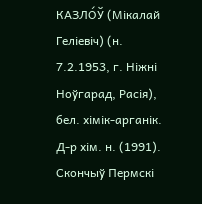КАЗЛО́Ў (Мікалай Геліевіч) (н. 7.2.1953, г. Ніжні Ноўгарад, Расія),
бел. хімік-арганік. Д-р хім. н. (1991). Скончыў Пермскі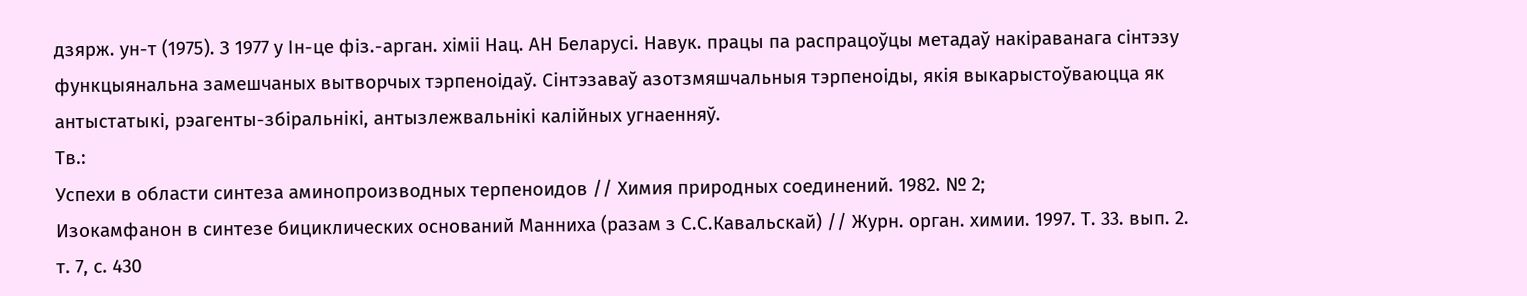дзярж. ун-т (1975). З 1977 у Ін-це фіз.-арган. хіміі Нац. АН Беларусі. Навук. працы па распрацоўцы метадаў накіраванага сінтэзу функцыянальна замешчаных вытворчых тэрпеноідаў. Сінтэзаваў азотзмяшчальныя тэрпеноіды, якія выкарыстоўваюцца як антыстатыкі, рэагенты-збіральнікі, антызлежвальнікі калійных угнаенняў.
Тв.:
Успехи в области синтеза аминопроизводных терпеноидов // Химия природных соединений. 1982. № 2;
Изокамфанон в синтезе бициклических оснований Манниха (разам з С.С.Кавальскай) // Журн. орган. химии. 1997. Т. 33. вып. 2.
т. 7, с. 430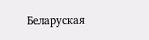Беларуская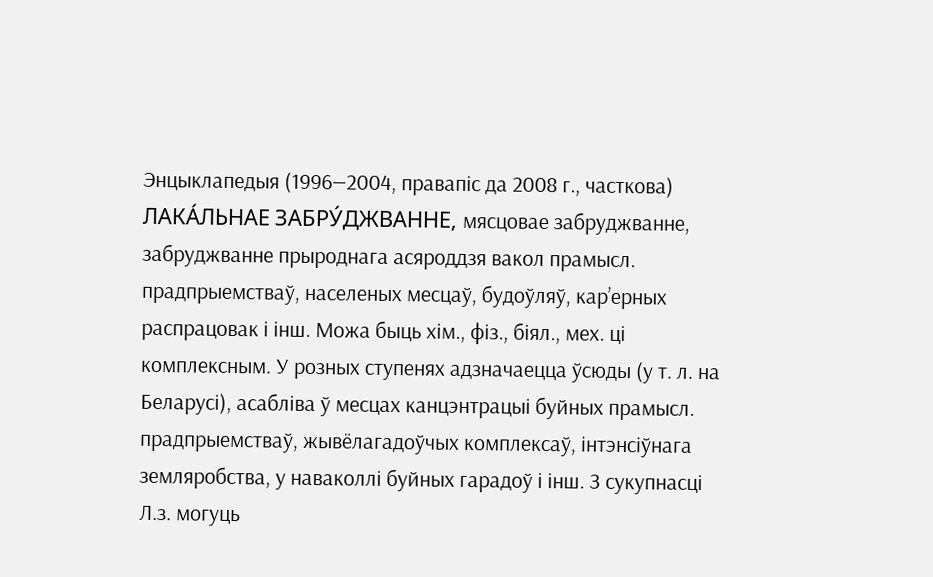Энцыклапедыя (1996—2004, правапіс да 2008 г., часткова)
ЛАКА́ЛЬНАЕ ЗАБРУ́ДЖВАННЕ, мясцовае забруджванне,
забруджванне прыроднага асяроддзя вакол прамысл. прадпрыемстваў, населеных месцаў, будоўляў, кар’ерных распрацовак і інш. Можа быць хім., фіз., біял., мех. ці комплексным. У розных ступенях адзначаецца ўсюды (у т. л. на Беларусі), асабліва ў месцах канцэнтрацыі буйных прамысл. прадпрыемстваў, жывёлагадоўчых комплексаў, інтэнсіўнага земляробства, у наваколлі буйных гарадоў і інш. З сукупнасці Л.з. могуць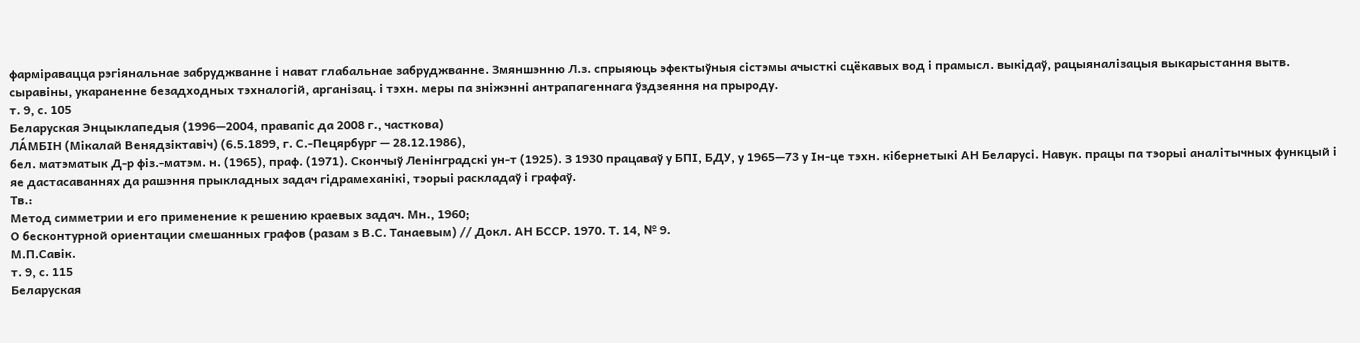фарміравацца рэгіянальнае забруджванне і нават глабальнае забруджванне. Змяншэнню Л.з. спрыяюць эфектыўныя сістэмы ачысткі сцёкавых вод і прамысл. выкідаў, рацыяналізацыя выкарыстання вытв. сыравіны, укараненне безадходных тэхналогій, арганізац. і тэхн. меры па зніжэнні антрапагеннага ўздзеяння на прыроду.
т. 9, с. 105
Беларуская Энцыклапедыя (1996—2004, правапіс да 2008 г., часткова)
ЛА́МБІН (Мікалай Венядзіктавіч) (6.5.1899, г. С.-Пецярбург — 28.12.1986),
бел. матэматык Д-р фіз.-матэм. н. (1965), праф. (1971). Скончыў Ленінградскі ун-т (1925). З 1930 працаваў у БПІ, БДУ, у 1965—73 у Ін-це тэхн. кібернетыкі АН Беларусі. Навук. працы па тэорыі аналітычных функцый і яе дастасаваннях да рашэння прыкладных задач гідрамеханікі, тэорыі раскладаў і графаў.
Тв.:
Метод симметрии и его применение к решению краевых задач. Мн., 1960;
О бесконтурной ориентации смешанных графов (разам з В.С. Танаевым) // Докл. АН БССР. 1970. Т. 14, № 9.
М.П.Савік.
т. 9, с. 115
Беларуская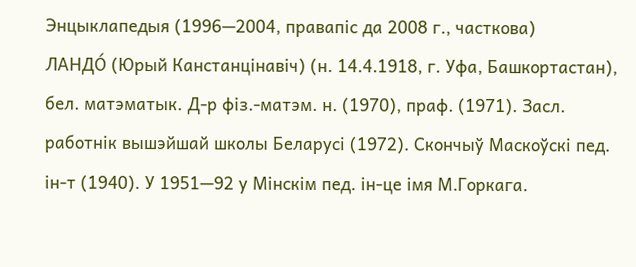Энцыклапедыя (1996—2004, правапіс да 2008 г., часткова)
ЛАНДО́ (Юрый Канстанцінавіч) (н. 14.4.1918, г. Уфа, Башкортастан),
бел. матэматык. Д-р фіз.-матэм. н. (1970), праф. (1971). Засл. работнік вышэйшай школы Беларусі (1972). Скончыў Маскоўскі пед. ін-т (1940). У 1951—92 у Мінскім пед. ін-це імя М.Горкага.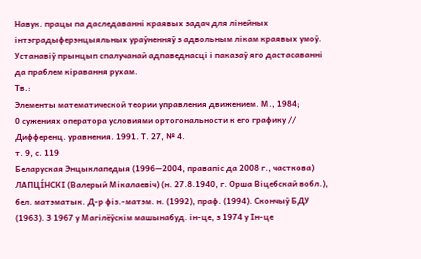Навук. працы па даследаванні краявых задач для лінейных інтэградыферэнцыяльных ураўненняў з адвольным лікам краявых умоў. Устанавіў прынцып спалучанай адпаведнасці і паказаў яго дастасаванні да праблем кіравання рухам.
Тв.:
Элементы математической теории управления движением. М., 1984;
0 сужениях оператора условиями ортогональности к его графику // Дифференц. уравнения. 1991. Т. 27, № 4.
т. 9, с. 119
Беларуская Энцыклапедыя (1996—2004, правапіс да 2008 г., часткова)
ЛАПЦІ́НСКІ (Валерый Мікалаевіч) (н. 27.8.1940, г. Орша Віцебскай вобл.),
бел. матэматык. Д-р фіз.-матэм. н. (1992), праф. (1994). Скончыў БДУ (1963). З 1967 у Магілёўскім машынабуд. ін-це, з 1974 у Ін-це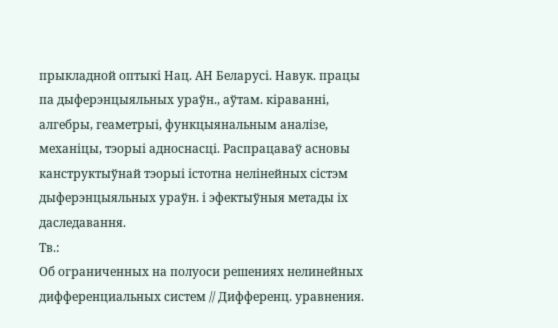прыкладной оптыкі Нац. АН Беларусі. Навук. працы па дыферэнцыяльных ураўн., аўтам. кіраванні, алгебры, геаметрыі, функцыянальным аналізе, механіцы, тэорыі адноснасці. Распрацаваў асновы канструктыўнай тэорыі істотна нелінейных сістэм дыферэнцыяльных ураўн. і эфектыўныя метады іх даследавання.
Тв.:
Об ограниченных на полуоси решениях нелинейных дифференциальных систем // Дифференц. уравнения.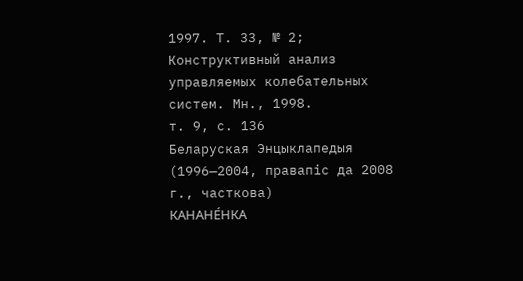1997. Т. 33, № 2;
Конструктивный анализ управляемых колебательных систем. Мн., 1998.
т. 9, с. 136
Беларуская Энцыклапедыя (1996—2004, правапіс да 2008 г., часткова)
КАНАНЕ́НКА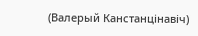(Валерый Канстанцінавіч)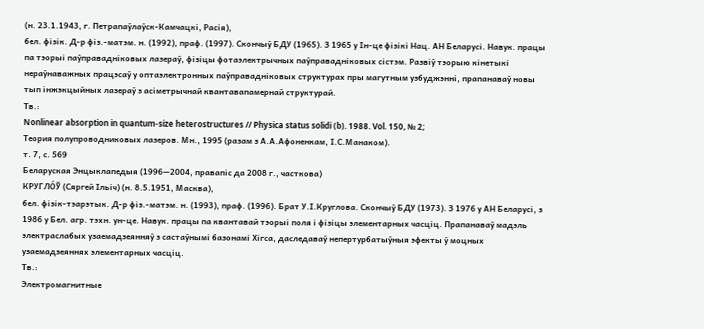(н. 23.1.1943, г. Петрапаўлаўск-Камчацкі, Расія),
бел. фізік. Д-р фіз.-матэм. н. (1992), праф. (1997). Скончыў БДУ (1965). З 1965 у Ін-це фізікі Нац. АН Беларусі. Навук. працы па тэорыі паўправадніковых лазераў, фізіцы фотаэлектрычных паўправадніковых сістэм. Развіў тэорыю кінетыкі нераўнаважных працэсаў у оптаэлектронных паўправадніковых структурах пры магутным узбуджэнні, прапанаваў новы тып інжэкцыйных лазераў з асіметрычнай квантавапамернай структурай.
Тв.:
Nonlinear absorption in quantum-size heterostructures // Physica status solidi (b). 1988. Vol. 150, № 2;
Теория полупроводниковых лазеров. Мн., 1995 (разам з А.А.Афоненкам, І.С.Манаком).
т. 7, с. 569
Беларуская Энцыклапедыя (1996—2004, правапіс да 2008 г., часткова)
КРУГЛО́Ў (Сяргей Ільіч) (н. 8.5.1951, Масква),
бел. фізік-тэарэтык. Д-р фіз.-матэм. н. (1993), праф. (1996). Брат У.І.Круглова. Скончыў БДУ (1973). З 1976 у АН Беларусі, з 1986 у Бел. агр. тэхн. ун-це. Навук. працы па квантавай тэорыі поля і фізіцы элементарных часціц. Прапанаваў мадэль электраслабых узаемадзеянняў з састаўнымі базонамі Хігса, даследаваў непертурбатыўныя эфекты ў моцных узаемадзеяннях элементарных часціц.
Тв.:
Электромагнитные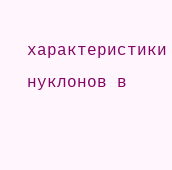характеристики нуклонов в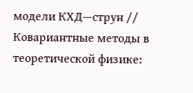модели КХД—струн // Ковариантные методы в теоретической физике: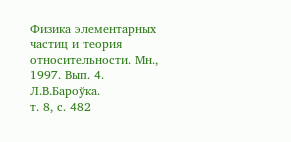Физика элементарных частиц и теория относительности. Мн., 1997. Вып. 4.
Л.В.Бароўка.
т. 8, с. 482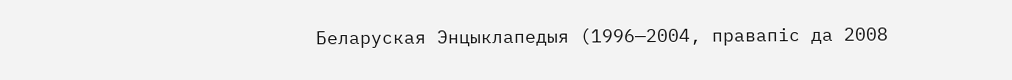Беларуская Энцыклапедыя (1996—2004, правапіс да 2008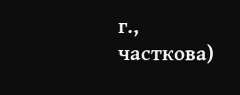г., часткова)